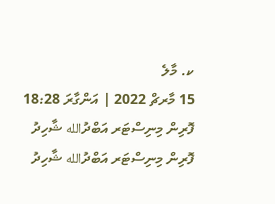ކ. މާލެ
15 މާރޗް 2022 | އަންގާރަ 18:28
ފޮރިން މިނިސްޓަރ އަބްދުالله ޝާހިދު
ފޮރިން މިނިސްޓަރ އަބްދުالله ޝާހިދު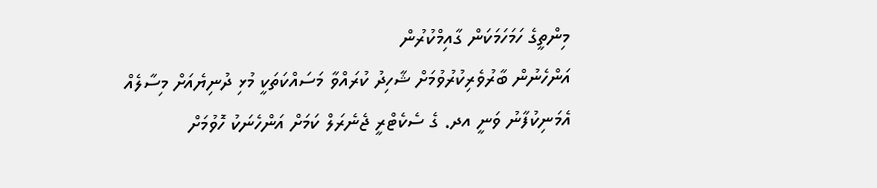މިންތީގެ ހަމަހަމަކަން ގާއިމްކުރުން
އަންހެނުން ބާރުވެރިކުރުވުމަށް ޝާހިދު ކުރައްވާ މަސައްކަތަކީ މުޅި ދުނިޔެއަށް މިސާލެއް
އެމަނިކުފާނު ވަނީ އދ. ގެ ސެކެޓްރީ ޖެނެރަލް ކަމަށް އަންހެނަކު ހޮވުމަށް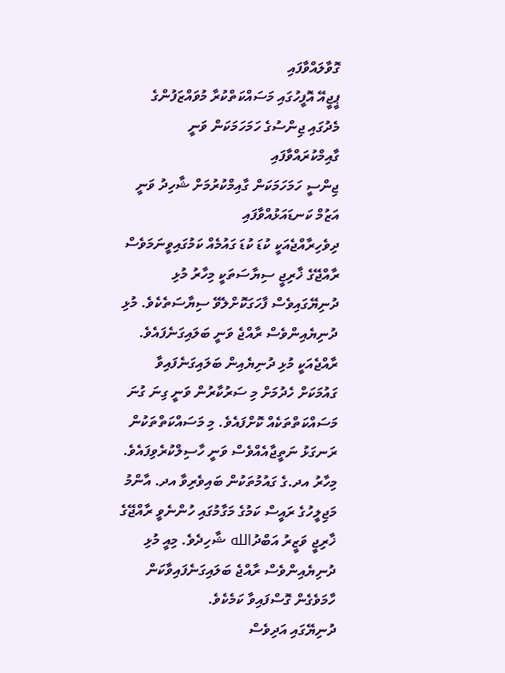ގޮވާލައްވާފައި
ޕީޖީއޭ އޮފީހުގައި މަސައްކަތްކުރާ މުވައްޒަފުންގެ މެދުގައި ޖިންސުގެ ހަމަހަމަކަން ވަނީ ގާއިމްކުރައްވާފައި
ޖިންސީ ހަމަހަމަކަން ގާއިމްކުރުމަށް ޝާހިދު ވަނީ އަޒުމް ކަނޑައަޅުއްވާފައި
ދިވެހިރާއްޖެއަކީ ކުޑަ ކުޑަ ގައުމެއް ކަމުގައިވީނަމަވެސް ރާއްޖޭގެ ޚާރިޖީ ސިޔާސަތަކީ މިހާރު މުޅި ދުނިޔޭގައިވެސް ފާހަގަކޮށްލެވޭ ސިޔާސަތެކެވެ. މުޅި ދުނިޔެއިންވެސް ރާއްޖެ ވަނީ ބަލައިގަނެފައެވެ. ރާއްޖެއަކީ މުޅި ދުނިޔެއިން ބަލައިގަނެފައިވާ ގައުމަކަށް ހެދުމަށް މި ސަރުކާރުން ވަނީ ގިނަ ގުނަ މަސައްކަތްތަކެއް ކޮށްފައެވެ. މި މަސައްކަތްތަކުން ރަނގަޅު ނަތީޖާއެއްވެސް ވަނީ ހާސިލްކުރެވިފައެވެ. މިހާރު އދ.ގެ ގައުމުތަކުން ބައިވެރިވާ އދ. އާންމު މަޖިލީހުގެ ރައީސް ކަމުގެ މަގާމުގައި ހުންނެވީ ރާއްޖޭގެ ޚާރިޖީ ވަޒީރު އަބްދުالله ޝާހިދެވެ. މިއީ މުޅި ދުނިޔެއިންވެސް ރާއްޖެ ބަލައިގަނެފައިވާކަން ހާމަވެގެން ގޮސްފައިވާ ކަމެކެވެ.
ދުނިޔޭގައި އަދިވެސް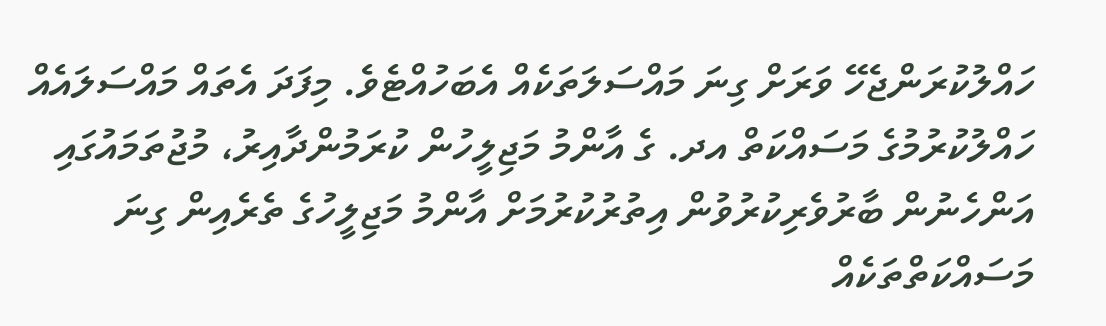ހައްލުކުރަންޖެހޭ ވަރަށް ގިނަ މައްސަލަތަކެއް އެބަހުއްޓެވެ. މިފަދަ އެތައް މައްސަލައެއް ހައްލުކުރުމުގެ މަސައްކަތް އދ. ގެ އާންމު މަޖިލީހުން ކުރަމުންދާއިރު، މުޖުތަމައުގައި އަންހެނުން ބާރުވެރިކުރުވުން އިތުރުކުރުމަށް އާންމު މަޖިލީހުގެ ތެރެއިން ގިނަ މަސައްކަތްތަކެއް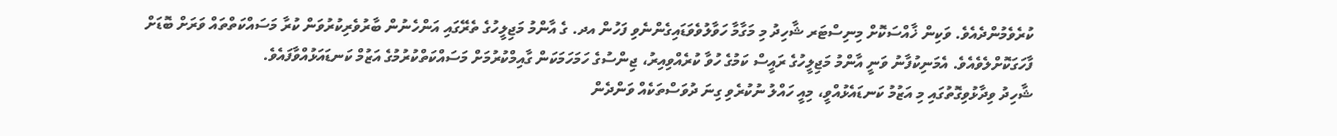ކުރެވެމުންދެއެވެ. ވަކިން ޚާއްސަކޮށް މިނިސްޓަރ ޝާހިދު މި މަގާމާ ހަވާލުވެވަޑައިގެންނެވި ފަހުން އދ. ގެ އާންމު މަޖިލީހުގެ ތެރޭގައި އަންހެނުން ބާރުވެރިކުރުވަން ކުރާ މަސައްކަތްތައް ވަރަށް ބޮޑަށް ފާހަގަކޮށްލެވެއެވެ. އެމަނިކުފާނު ވަނީ އާންމު މަޖިލީހުގެ ރައީސް ކަމުގެ ހުވާ ކުރެއްވިއިރު، ޖިންސުގެ ހަމަހަމަކަން ގާއިމްކުރުމަށް މަސައްކަތްކުރުމުގެ އަޒުމް ކަނޑައަޅުއްވާފައެވެ.
ޝާހިދު ވިދާޅުވިގޮތުގައި މި އަޒުމު ކަނޑައެޅުއްވީ، މިއީ ހައްލު ނުކުރެވި ގިނަ ދުވަސްތަކެއް ވަންދެން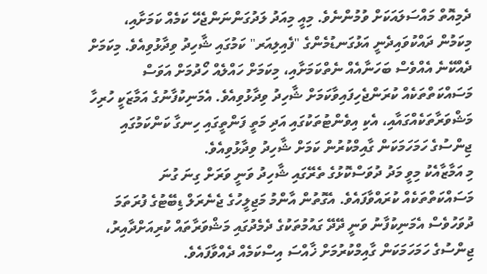ދެމިއޮތް މައްސަލައަކަށް ވުމުންނެވެ. މިއީ މިއަދު ލަދުގަންނަންޖެހޭ ކަމެއް ކަމަށާއި، މިކަމުން ދައްކުވައިދެނީ އަޅުގަނޑުމެންގެ "ފެއިލިއަރ" ކަމުގައި ޝާހިދު ވިދާޅުވިއެވެ. މިކަމަށް ދެއްކޭނެ އެއްވެސް ބަހަނާއެއް ނެތްކަމަށާއި، މިކަމަށް ހައްލެއް ހޯދުމަށް އަވަސް މަސައްކަތްތަކެއް ކުރަންޖެހިފައިވާކަމަށް ޝާހިދު ވިދާޅުވިއެވެ. އެމަނިކުފާނުގެ އަމާޒަކީ ހުރިހާ މަޝްވަރާތަކެއްގައާއި، އެކި އިވެންޓުތަކުގައި އަދި މަތީ ފަންތީގައި ހިނގާ ކަންކަމުގައި ޖިންސުގެ ހަމަހަމަކަން ގާއިމްކުރުން ކަމަށް ޝާހިދު ވިދާޅުވިއެވެ.
މި އަމާޒާއެކު މިވީ މަދު ދުވަސްކޮޅުގެ ތެރޭގައި ޝާހިދު ވަނީ ވަރަށް ގިނަ ގުނަ މަސައްކަތްތަކެއް ކުރައްވާފައެވެ. އެގޮތުން އާންމު މަޖިލީހުގެ ޖެނެރަލް ޑިބޭޓުގެ ފުރަތަމަ ދުވަހުވެސް އެމަނިކުފާނު ވަނީ ދޭދޭ ގައުމުތަކުގެ ދެމެދުގައި މަޝްވަރާތައް ކުރިއަށްދާއިރު، ޖިންސުގެ ހަމަހަމަކަން ގާއިމްކުރުމަށް ޚާއްސަ އިސްކަމެއް ދެއްވާފައެވެ.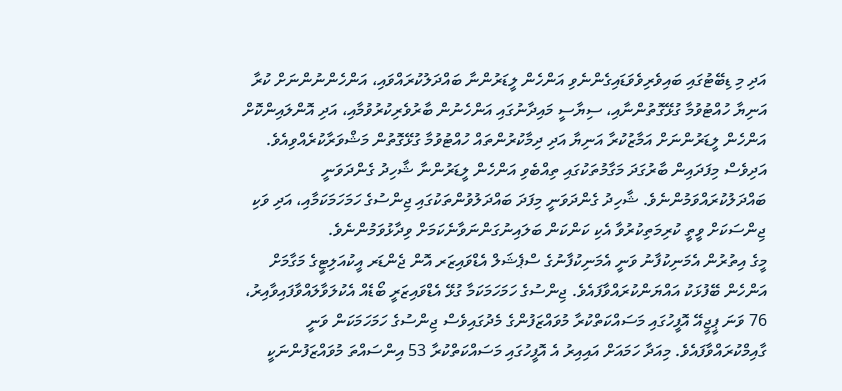އަދި މި ޑިބޭޓުގައި ބައިވެރިވެވަޑައިގެންނެވި އަންހެން ލީޑަރުންނާ ބައްދަލުކުރައްވައި، އަންހެންނުންނަށް ކުރާ އަނިޔާ ހުއްޓުވުމާ ގުޅޭގޮތުންނާއި، ސިޔާސީ މައިދާނުގައި އަންހެނުން ބާރުވެރިކުރުވުމާއި، އަދި އޮންލައިންކޮށް އަންހެން ލީޑަރުންނަށް އަމާޒުކުރާ އަނިޔާ އަދި ދިމާކުރުންތައް ހުއްޓުވުމާ ގުޅޭގޮތުން މަޝްވަރާކުރެއްވިއެވެ. އަދިވެސް މިފަދައިން ބާރުގަދަ މަގާމުތަކުގައި ތިއްބެވި އަންހެން ލީޑަރުންނާ ޝާހިދު ގެންދަވަނީ ބައްދަލުކުރައްވަމުންނެވެ. ޝާހިދު ގެންދަވަނީ މިފަދަ ބައްދަލުވުންތަކުގައި ޖިންސުގެ ހަމަހަމަކަމާއި، އަދި ވަކި ޖިންސަކަށް ވީތީ ކުރިމަތިކުރުވާ އެކި ކަންކަން ބަލައިނުގަންނަވާނެކަމަށް ވިދާޅުވަމުންނެވެ.
މީގެ އިތުރުން އެމަނިކުފާނު ވަނީ އެމަނިކުފާނުގެ ސްޕެޝަލް އެޑްވައިޒަރ އޮން ޖެންޑަރ އީކުއަލިޓީގެ މަގާމަށް އަންހެން ބޭފުޅަކު އައްޔަންކުރައްވާފައެވެ. ޖިންސުގެ ހަމަހަމަކަމާ ގުޅޭ އެޑްވައިޒަރީ ބޯޑެއް އެކުލަވާލައްވާފައިވާއިރު، 76 ވަނަ ޕީޖީއޭ އޮފީހުގައި މަސައްކަތްކުރާ މުވައްޒަފުންގެ މެދުގައިވެސް ޖިންސުގެ ހަމަހަމަކަން ވަނީ ގާއިމްކުރައްވާފައެވެ. މިއަދާ ހަމައަށް އައިއިރު އެ އޮފީހުގައި މަސައްކަތްކުރާ 53 އިންސައްތަ މުވައްޒަފުންނަކީ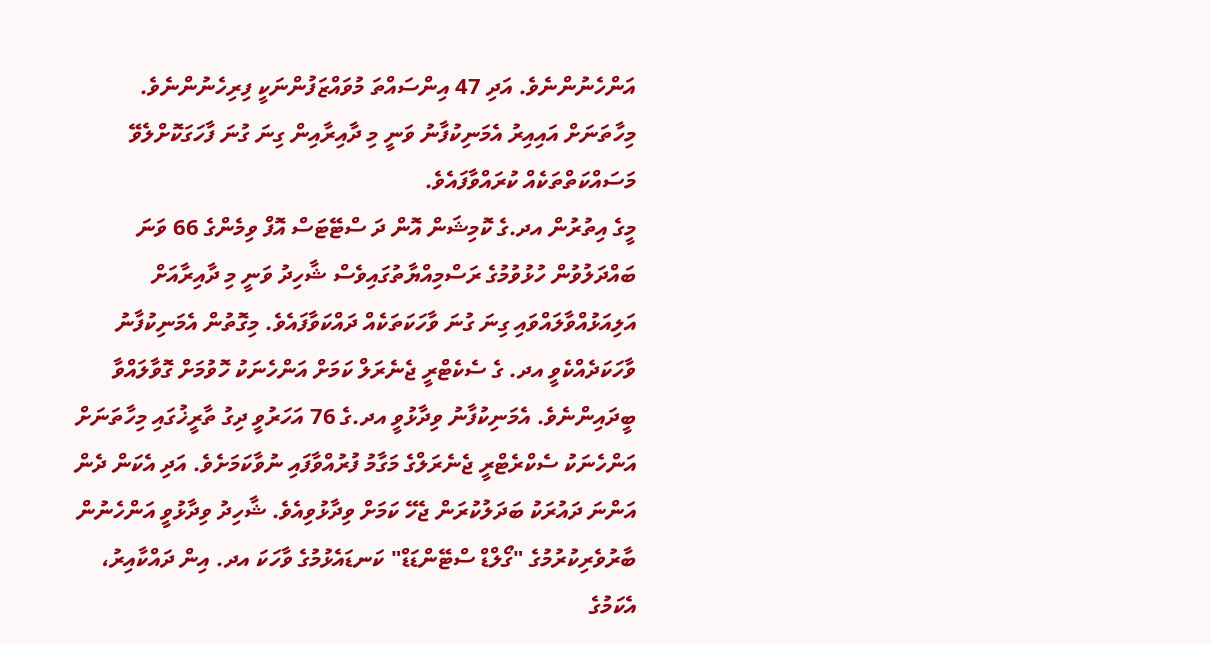އަންހެނުންނެވެ. އަދި 47 އިންސައްތަ މުވައްޒަފުންނަކީ ފިރިހެނުންނެވެ. މިހާތަނަށް އައިއިރު އެމަނިކުފާނު ވަނީ މި ދާއިރާއިން ގިނަ ގުނަ ފާހަގަކޮށްލެވޭ މަސައްކަތްތަކެއް ކުރައްވާފައެވެ.
މީގެ އިތުރުން އދ.ގެ ކޮމިޝަން އޮން ދަ ސްޓޭޓަސް އޮފް ވިމެންގެ 66 ވަނަ ބައްދަލުވުން ހުޅުވުމުގެ ރަސްމިއްޔާތުގައިވެސް ޝާހިދު ވަނީ މި ދާއިރާއަށް އަލިއަޅުއްވާލައްވައި ގިނަ ގުނަ ވާހަކަތަކެއް ދައްކަވާފައެވެ. މިގޮތުން އެމަނިކުފާނު ވާހަކަދެއްކެވީ އދ. ގެ ސެކެޓްރީ ޖެނެރަލް ކަމަށް އަންހެނަކު ހޮވުމަށް ގޮވާލައްވާ ބީދައިންނެވެ. އެމަނިކުފާނު ވިދާޅުވީ އދ.ގެ 76 އަހަރުވީ ދިގު ތާރީޚުގައި މިހާތަނަށް އަންހެނަކު ސެކްރެޓްރީ ޖެނެރަލްގެ މަގާމު ފުރުއްވާފައި ނުވާކަމަށެވެ. އަދި އެކަން ދެން އަންނަ ދައުރަކު ބަދަލުކުރަން ޖެހޭ ކަމަށް ވިދާޅުވިއެވެ. ޝާހިދު ވިދާޅުވީ އަންހެނުން ބާރުވެރިކުރުމުގެ "ގޯލްޑް ސްޓޭންޑަޑް" ކަނޑައެޅުމުގެ ވާހަކަ އދ. އިން ދައްކާއިރު، އެކަމުގެ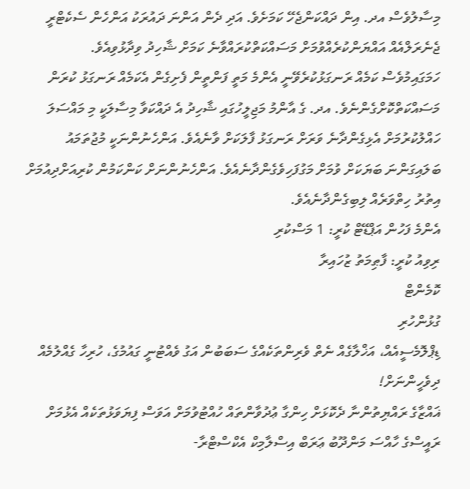މިސާލުވެސް އދ. އިން ދައްކަންޖެހޭ ކަމަށެވެ. އަދި ދެން އަންނަ ދައުރަކު އަންހެން ސެކެޓްރީ ޖެނެރަލްއެއް އައްޔަންކުރެއްވުމަށް މަސައްކަތްކުރައްވާނެ ކަމަށް ޝާހިދު ވިދާޅުވިއެވެ.
ހަމަގައިމުވެސް ކަމެއް ރަނގަޅުކުރެވޭނީ އެންމެ މަތީ ފަންތީން ފެށިގެން އެކަމެއް ރަނގަޅު ކުރަން މަސައްކަތްކޮށްގެންނެވެ. އދ. ގެ އާންމު މަޖިލީހުގައި ޝާހިދު އެ ދައްކަވާ މިސާލަކީ މި މައްސަލަ ހައްލުކުރުމަށް އެޅިގެންދާނެ ވަރަށް ރަނގަޅު ފާލަކަށް ވާނެއެވެ. އަންހެނުންނަކީ މުޖުތަމައު ބަލައިގަންނަ ބަޔަކަށް ވުމަށް މަގުފަހިވެގެންދާނެއެވެ. އަންހެނުންނަށް ކަންކަމުން ކުރިއަށްދިއުމަށް އިތުރު ހިތްވަރެއް ލިބިގެންދާނެއެވެ.
އެންމެ ފަހުން އަޕްޑޭޓް ކުރީ: 1 މަސްކުރި
ރިވިއު ކުރީ: ފާޠިމަތު ޒުހައިރާ
ކޮމެންޓް
ގުޅުންހުރި
ޑިޕްލޮމެސީއެއް، އަޚްލާގެއް ނެތް ވެރިންތަކެއްގެ ސަބަބުން އަގު ވެއްޓުނީ ގައުމުގެ، ހުރިހާ ގެއްލުމެއް ދިވެހީންނަށް!
ޣައްޒާގެ ރައްޔިތުންނާ ދެކޮޅަށް ހިންގާ ޢުދުވާންތައް ހުއްޓުވުމަށް އަވަސް ފިޔަވަޅުތަކެއް އެޅުމަށް ރައީސްގެ ހާއްސަ މަންދޫބު ޢަރަބް އިސްލާމިކް އެކްސްޓްރާ-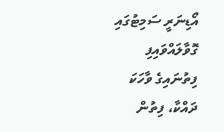އޯޑިނަރީ ސަމިޓުގައި ގޮވާލައްވައިފި
ފިތުނައިގެ ވާހަކަ ދައްކާ، ފިތުން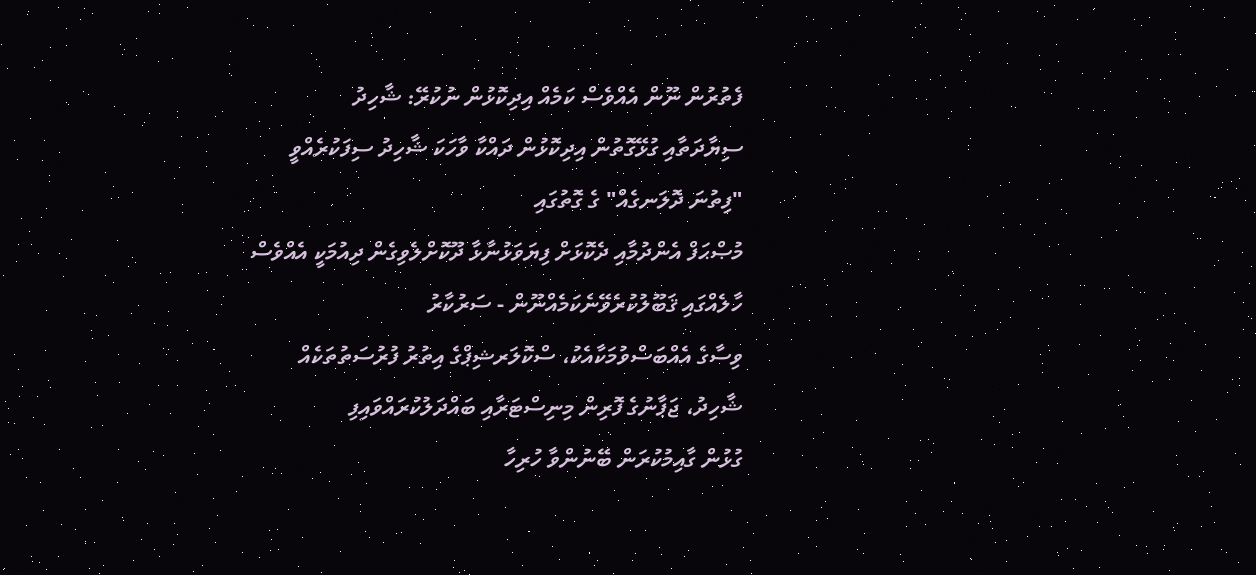ފެތުރުން ނޫން އެއްވެސް ކަމެއް އިދިކޮޅުން ނުކުރޭ: ޝާހިދު
ސިޔާދަތާއި ގުޅޭގޮތުން އިދިކޮޅުން ދައްކާ ވާހަކަ ޝާހިދު ސިފަކުރެއްވީ "ފިތުނަ ދޮލަނގެއް" ގެ ގޮތުގައި
މުޞްޙަފް އެންދުމާއި ދެކޮޅަށް ފިޔަވަޅުނާޅާ ދޫކޮށްލެވިގެން ދިއުމަކީ އެއްވެސް ހާލެއްގައި ޤަބޫލުކުރެވޭނެކަމެއްނޫން - ސަރުކާރު
ވިސާގެ އެއްބަސްވުމަކާއެކު، ސްކޮލަރޝިޕްގެ އިތުރު ފުރުސަތުތަކެއް
ޝާހިދު، ޖަޕާނުގެ ފޮރިން މިނިސްޓަރާއި ބައްދަލުކުރައްވައިފި
ގުޅުން ގާއިމުކުރަން ބޭނުންވާ ހުރިހާ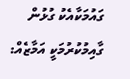ގައުމަކާއެކު ގުޅުން ގާއިމުކުރުމަކީ އަމާޒެއް: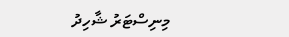މިނިސްޓަރު ޝާހިދު